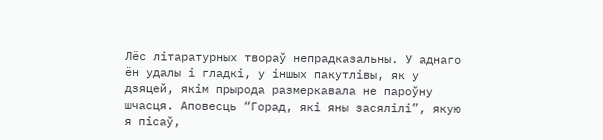Лёс літаратурных твораў непрадказальны. У аднаго ён удалы і гладкі, у іншых пакутлівы, як у дзяцей, якім прырода размеркавала не пароўну шчасця. Аповесць “Горад, які яны засялілі”, якую я пісаў,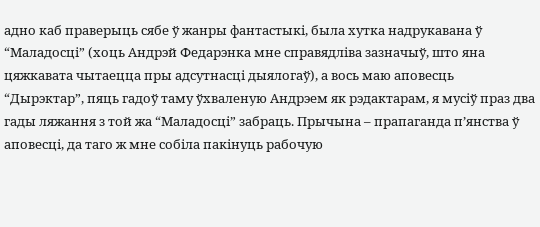адно каб праверыць сябе ў жанры фантастыкі, была хутка надрукавана ў “Маладосці” (хоць Андрэй Федарэнка мне справядліва зазначыў, што яна цяжкавата чытаецца пры адсутнасці дыялогаў), а вось маю аповесць “Дырэктар”, пяць гадоў таму ўхваленую Андрэем як рэдактарам, я мусіў праз два гады ляжання з той жа “Маладосці” забраць. Прычына – прапаганда п’янства ў аповесці, да таго ж мне собіла пакінуць рабочую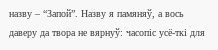назву – “Запой”. Назву я памяняў, а вось даверу да твора не вярнуў: часопіс усё-ткі для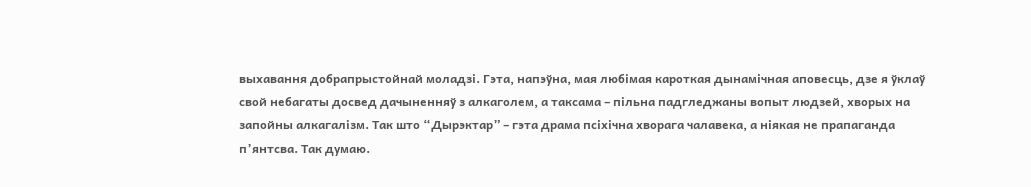выхавання добрапрыстойнай моладзі. Гэта, напэўна, мая любімая кароткая дынамічная аповесць, дзе я ўклаў свой небагаты досвед дачыненняў з алкаголем, а таксама – пільна падгледжаны вопыт людзей, хворых на запойны алкагалізм. Так што “Дырэктар” – гэта драма псіхічна хворага чалавека, а ніякая не прапаганда п’янтсва. Так думаю.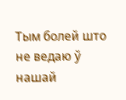Тым болей што не ведаю ў нашай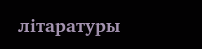літаратуры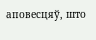аповесцяў, што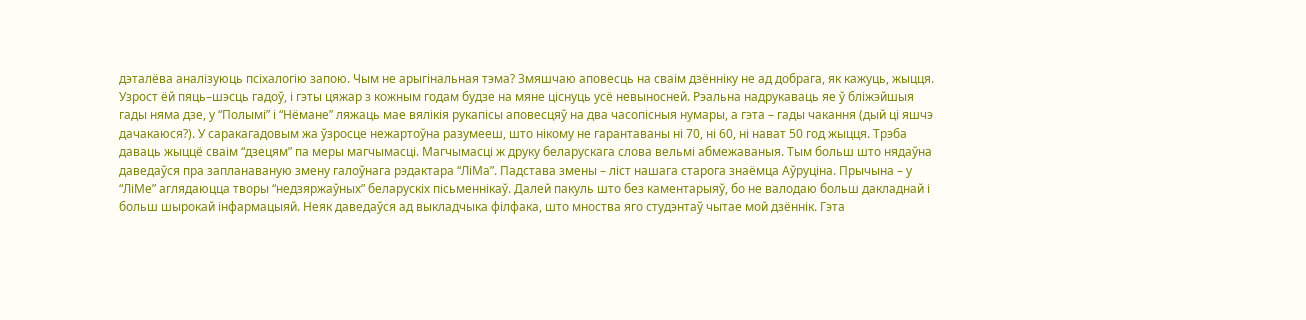дэталёва аналізуюць псіхалогію запою. Чым не арыгінальная тэма? Змяшчаю аповесць на сваім дзённіку не ад добрага, як кажуць, жыцця. Узрост ёй пяць–шэсць гадоў, і гэты цяжар з кожным годам будзе на мяне ціснуць усё невыносней. Рэальна надрукаваць яе ў бліжэйшыя гады няма дзе, у “Полымі” і “Нёмане” ляжаць мае вялікія рукапісы аповесцяў на два часопісныя нумары, а гэта – гады чакання (дый ці яшчэ дачакаюся?). У саракагадовым жа ўзросце нежартоўна разумееш, што нікому не гарантаваны ні 70, ні 60, ні нават 50 год жыцця. Трэба даваць жыццё сваім “дзецям” па меры магчымасці. Магчымасці ж друку беларускага слова вельмі абмежаваныя. Тым больш што нядаўна даведаўся пра запланаваную змену галоўнага рэдактара “ЛіМа”. Падстава змены – ліст нашага старога знаёмца Аўруціна. Прычына – у “ЛіМе” аглядаюцца творы “недзяржаўных” беларускіх пісьменнікаў. Далей пакуль што без каментарыяў, бо не валодаю больш дакладнай і больш шырокай інфармацыяй. Неяк даведаўся ад выкладчыка філфака, што мноства яго студэнтаў чытае мой дзённік. Гэта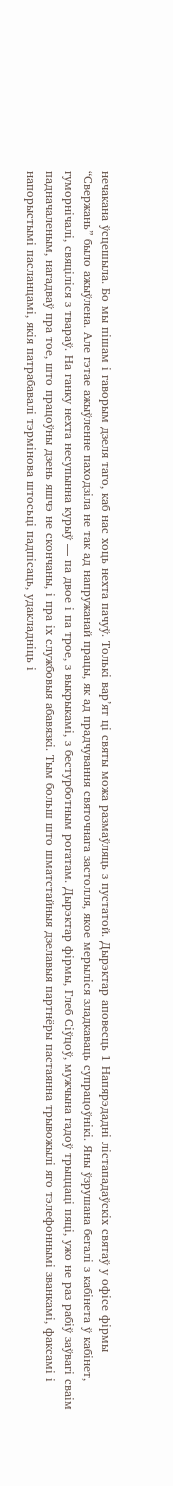нечакана ўсцешыла. Бо мы пішам і гаворым дзеля таго, каб нас хоць нехта пачуў. Толькі вар’ят ці святы можа размаўляць з пустатой. Дырэктар аповесць 1 Напярэдадні лістападаўскіх святаў у офісе фірмы “Свержань” было ажыўлена. Але гэтае ажыўленне паходзіла не так ад напружанай працы, як ад прадчування святочнага застолля, якое мерыліся зладкаваць супрацоўнікі. Яны ўзрушана бегалі з кабінета ў кабінет, гуморнічалі, свяціліся з твараў. На ганку нехта несупынна курыў — па двое і па трое, з выкрыкамі, з бестурботным рогатам. Дырэктар фірмы, Глеб Сіўцоў, мужчына гадоў трыццаці пяці, ужо не раз рабіў заўвагі сваім падначаленым, нагадваў пра тое, што працоўны дзень яшчэ не скончаны, і пра іх службовыя абавязкі. Тым больш што шматстайныя дзелавыя партнёры пастаянна трывожылі яго тэлефоннымі званкамі, факсамі і напорыстымі пасланцамі, якія патрабавалі тэрмінова штосьці падпісаць, удакладніць і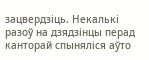зацвердзіць. Некалькі разоў на дзядзінцы перад канторай спыняліся аўто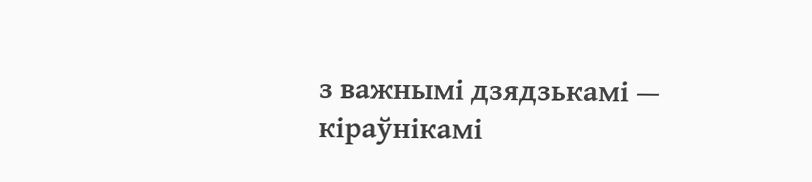з важнымі дзядзькамі — кіраўнікамі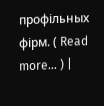профільных фірм. ( Read more... ) |